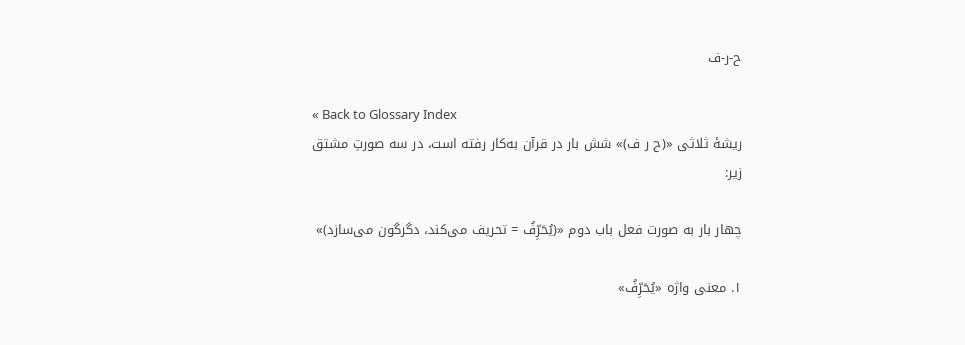ح-ر-ف

« Back to Glossary Index
ریشهٔ ثلاثی «(ح ر ف)» شش بار در قرآن به‌کار رفته است، در سه صورتِ مشتق زیر:

چهار بار به صورت فعل باب دوم «(يُحَرِّفُ = تحریف می‌کند، دگرگون می‌سازد)»

۱. معنی واژه «يُحَرِّفُ»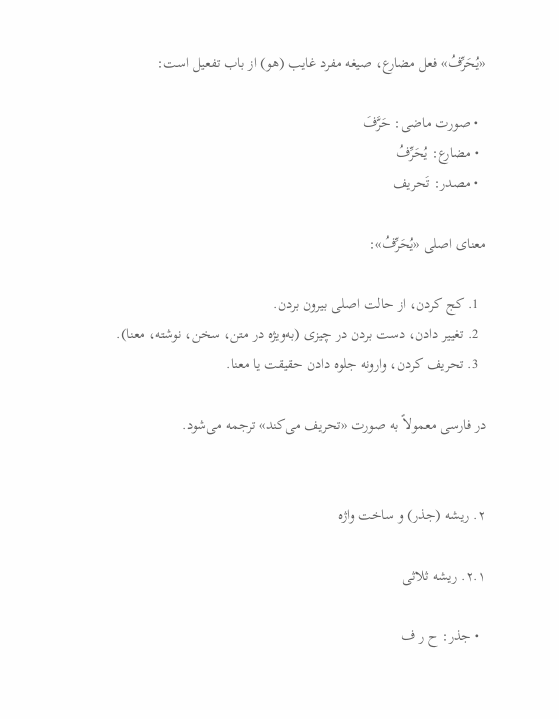«يُحَرِّفُ» فعل مضارع، صیغه مفرد غایب (هو) از باب تفعیل است:

  • صورت ماضی: حَرَّفَ
  • مضارع: يُحَرِّفُ
  • مصدر: تَحريف

معنای اصلی «يُحَرِّفُ»:

  1. کج کردن، از حالت اصلی بیرون بردن.
  2. تغییر دادن، دست بردن در چیزی (به‌ویژه در متن، سخن، نوشته، معنا).
  3. تحریف کردن، وارونه جلوه دادن حقیقت یا معنا.

در فارسی معمولاً به صورت «تحریف می‌کند» ترجمه می‌شود.


۲. ریشه (جذر) و ساخت واژه

۲.۱. ریشه ثلاثی

  • جذر: ح ر ف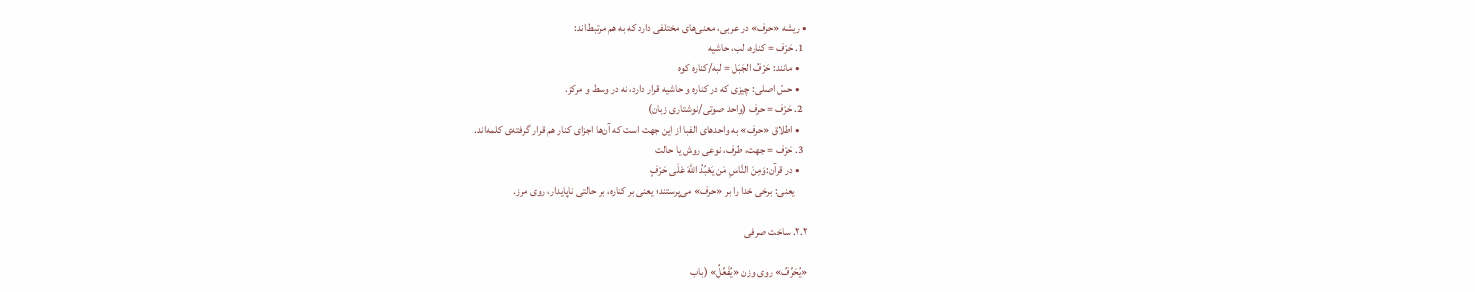• ریشه «حرف» در عربی، معنی‌های مختلفی دارد که به هم مرتبط‌اند:
  1. حَرْف = کناره، لب، حاشیه
    • مانند: حَرْفُ الجَبَل = لبه/کناره کوه
    • حسّ اصلی: چیزی که در کناره و حاشیه قرار دارد، نه در وسط و مرکز.
  2. حَرْف = حرف (واحد صوتی/نوشتاری زبان)
    • اطلاق «حرف» به واحدهای الفبا از این جهت است که آن‌ها اجزای کنار هم قرار گرفته‌ی کلمه‌اند.
  3. حَرْف = جهت، طرف، نوعی روش یا حالت
    • در قرآن:وَمِنَ النَّاسِ مَن يَعْبُدُ اللهَ عَلَى حَرْفٍ
      یعنی: برخی خدا را بر «حرف» می‌پرستند؛ یعنی بر کناره، بر حالتی ناپایدار، روی مرز.

۲.۲. ساخت صرفی

«يُحَرِّفُ» روی وزن «يُفَعِّلُ» (باب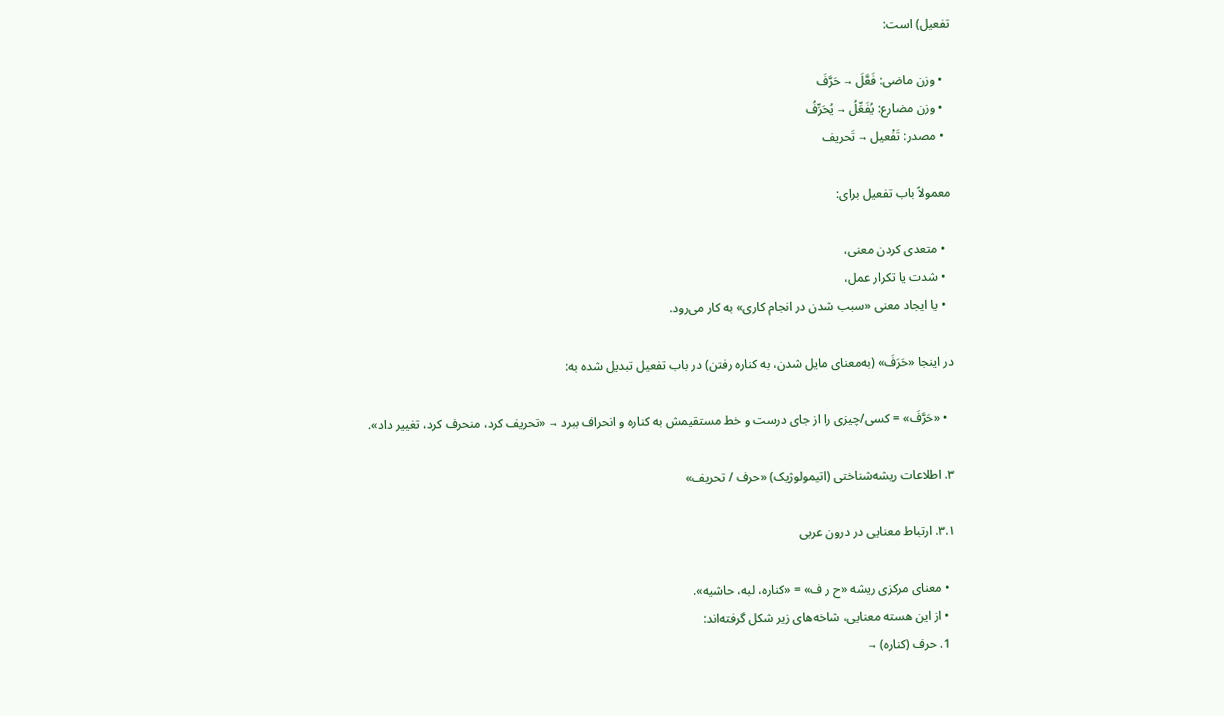تفعیل) است:

  • وزن ماضی: فَعَّلَ → حَرَّفَ
  • وزن مضارع: يُفَعِّلُ → يُحَرِّفُ
  • مصدر: تَفْعيل → تَحريف

معمولاً باب تفعیل برای:

  • متعدی کردن معنی،
  • شدت یا تکرار عمل،
  • یا ایجاد معنی «سبب شدن در انجام کاری» به کار می‌رود.

در اینجا «حَرَفَ» (به‌معنای مایل شدن، به کناره رفتن) در باب تفعیل تبدیل شده به:

  • «حَرَّفَ» = کسی/چیزی را از جای درست و خط مستقیمش به کناره و انحراف ببرد → «تحریف کرد، منحرف کرد، تغییر داد».

۳. اطلاعات ریشه‌شناختی (اتیمولوژیک) «حرف / تحریف»

۳.۱. ارتباط معنایی در درون عربی

  • معنای مرکزی ریشه «ح ر ف» = «کناره، لبه، حاشیه».
  • از این هسته معنایی، شاخه‌های زیر شکل گرفته‌اند:
  1. حرف (کناره) →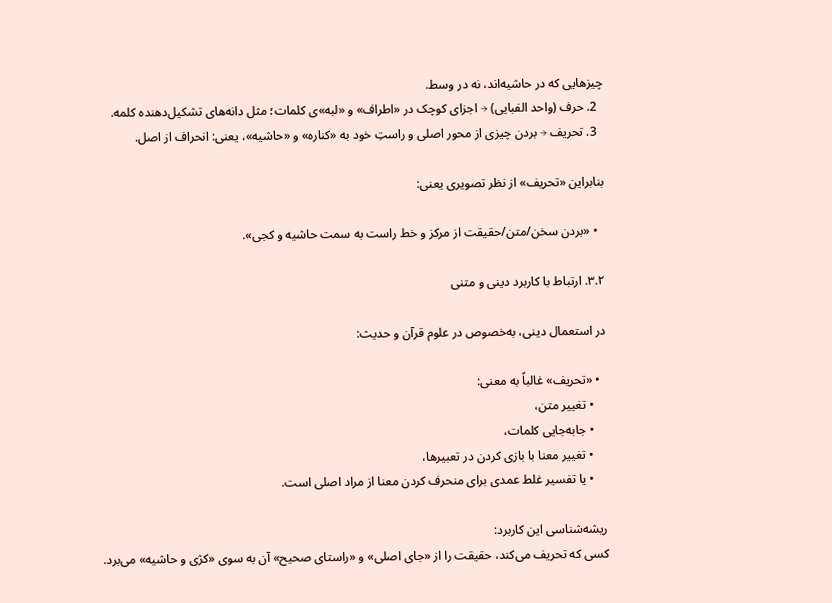چیزهایی که در حاشیه‌اند، نه در وسط.
  2. حرف (واحد الفبایی) → اجزای کوچک در «اطراف» و «لبه»ی کلمات؛ مثل دانه‌های تشکیل‌دهنده کلمه.
  3. تحریف → بردن چیزی از محور اصلی و راستِ خود به «کناره» و «حاشیه»، یعنی: انحراف از اصل.

بنابراین «تحریف» از نظر تصویری یعنی:

  • «بردن سخن/متن/حقیقت از مرکز و خط راست به سمت حاشیه و کجی».

۳.۲. ارتباط با کاربرد دینی و متنی

در استعمال دینی، به‌خصوص در علوم قرآن و حدیث:

  • «تحریف» غالباً به معنی:
    • تغییر متن،
    • جابه‌جایی کلمات،
    • تغییر معنا با بازی کردن در تعبیرها،
    • یا تفسیر غلط عمدی برای منحرف کردن معنا از مراد اصلی است.

ریشه‌شناسی این کاربرد:
کسی که تحریف می‌کند، حقیقت را از «جای اصلی» و «راستای صحیح» آن به سوی «کژی و حاشیه» می‌برد.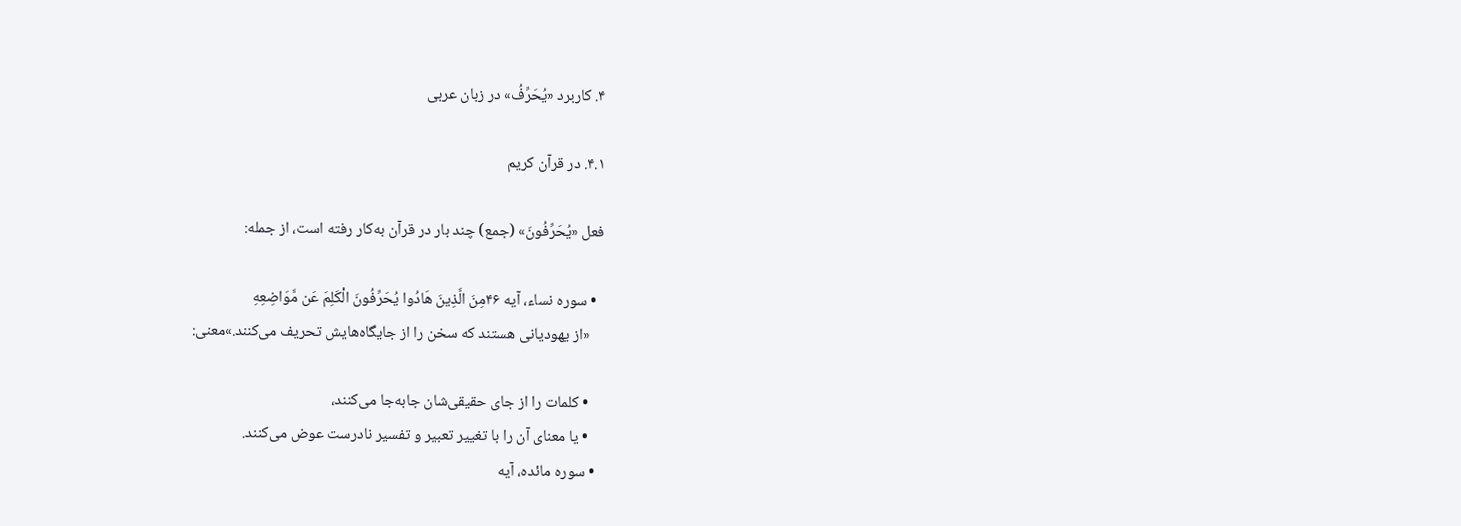۴. کاربرد «يُحَرِّفُ» در زبان عربی

۴.۱. در قرآن کریم

فعل «يُحَرِّفُونَ» (جمع) چند بار در قرآن به‌کار رفته است، از جمله:

  • سوره نساء، آیه ۴۶مِنَ الَّذِينَ هَادُوا يُحَرِّفُونَ الْكَلِمَ عَن مَّوَاضِعِهِ
    «از یهودیانی هستند که سخن را از جایگاه‌هایش تحریف می‌کنند.»معنی:

    • کلمات را از جای حقیقی‌شان جا‌به‌جا می‌کنند،
    • یا معنای آن را با تغییر تعبیر و تفسیر نادرست عوض می‌کنند.
  • سوره مائده، آیه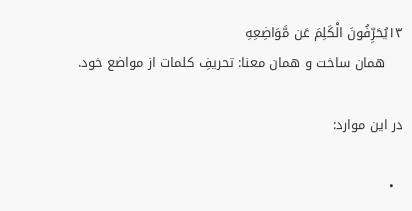۱۳يُحَرِّفُونَ الْكَلِمَ عَن مَّوَاضِعِهِ
    همان ساخت و همان معنا: تحریفِ کلمات از مواضع خود.

در این موارد:

  •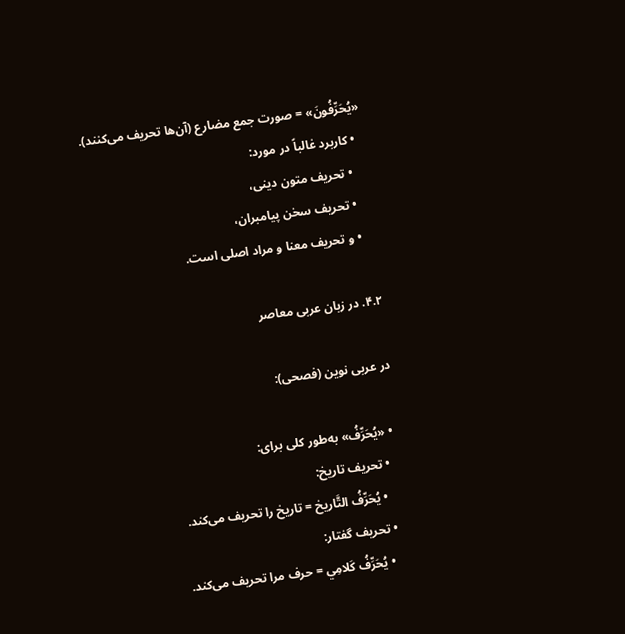«يُحَرِّفُونَ» = صورت جمع مضارع (آن‌ها تحریف می‌کنند).
  • کاربرد غالباً در مورد:
    • تحریف متون دینی،
    • تحریف سخن پیامبران،
    • و تحریف معنا و مراد اصلی است.

۴.۲. در زبان عربی معاصر

در عربی نوین (فصحی):

  • «يُحَرِّفُ» به‌طور کلی برای:
    • تحریف تاریخ:
      • يُحَرِّفُ التَّاريخ = تاریخ را تحریف می‌کند.
    • تحریف گفتار:
      • يُحَرِّفُ كَلامِي = حرف مرا تحریف می‌کند.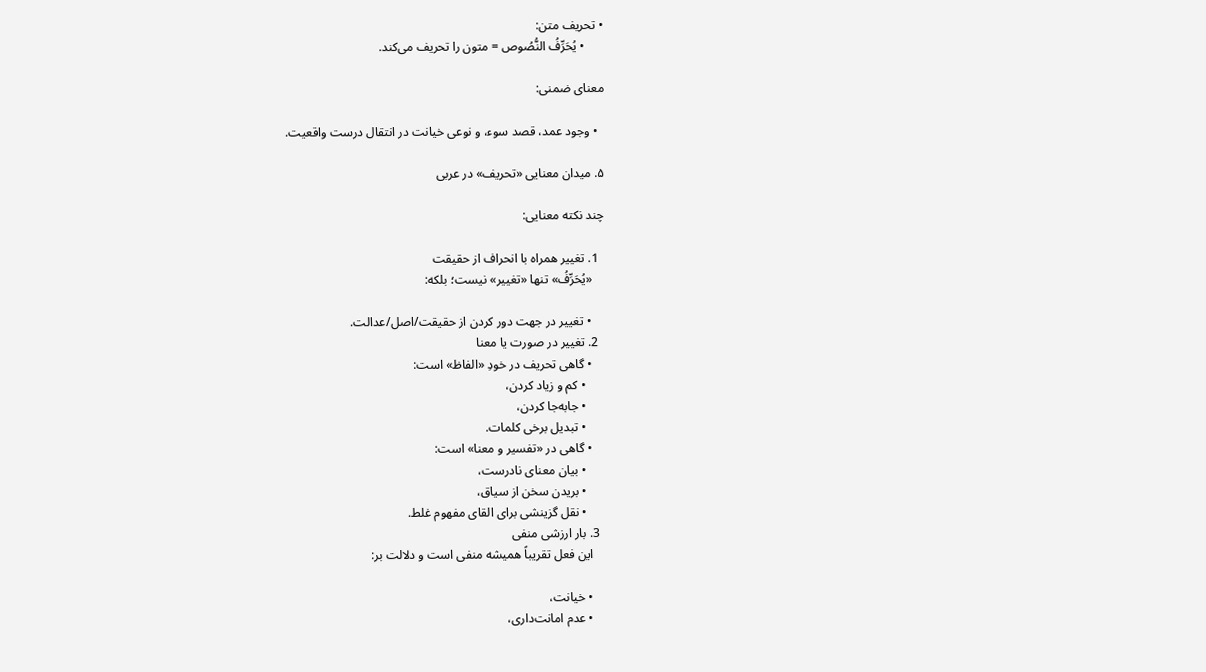• تحریف متن:
      • يُحَرِّفُ النُّصُوص = متون را تحریف می‌کند.

معنای ضمنی:

  • وجود عمد، قصد سوء، و نوعی خیانت در انتقال درست واقعیت.

۵. میدان معنایی «تحریف» در عربی

چند نکته معنایی:

  1. تغییر همراه با انحراف از حقیقت
    «يُحَرِّفُ» تنها «تغییر» نیست؛ بلکه:

    • تغییر در جهت دور کردن از حقیقت/اصل/عدالت.
  2. تغییر در صورت یا معنا
    • گاهی تحریف در خودِ «الفاظ» است:
      • کم و زیاد کردن،
      • جابه‌جا کردن،
      • تبدیل برخی کلمات.
    • گاهی در «تفسیر و معنا» است:
      • بیان معنای نادرست،
      • بریدن سخن از سیاق،
      • نقل گزینشی برای القای مفهوم غلط.
  3. بار ارزشی منفی
    این فعل تقریباً همیشه منفی است و دلالت بر:

    • خیانت،
    • عدم امانت‌داری،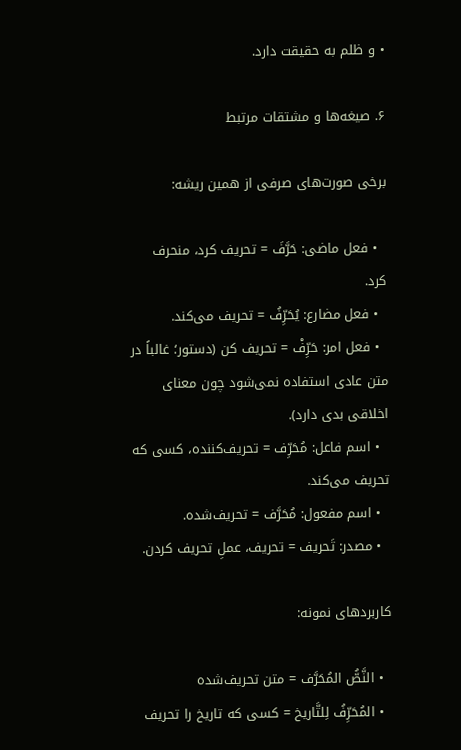• و ظلم به حقیقت دارد.

۶. صیغه‌ها و مشتقات مرتبط

برخی صورت‌های صرفی از همین ریشه:

  • فعل ماضی: حَرَّفَ = تحریف کرد، منحرف کرد.
  • فعل مضارع: يُحَرِّفُ = تحریف می‌کند.
  • فعل امر: حَرِّفْ = تحریف کن (دستور؛ غالباً در متن عادی استفاده نمی‌شود چون معنای اخلاقی بدی دارد).
  • اسم فاعل: مُحَرِّف = تحریف‌کننده، کسی که تحریف می‌کند.
  • اسم مفعول: مُحَرَّف = تحریف‌‌شده.
  • مصدر: تَحريف = تحریف، عملِ تحریف کردن.

کاربردهای نمونه:

  • النَّصُّ المُحَرَّف = متن تحریف‌شده
  • المُحَرِّفُ لِلتَّاريخ = کسی که تاریخ را تحریف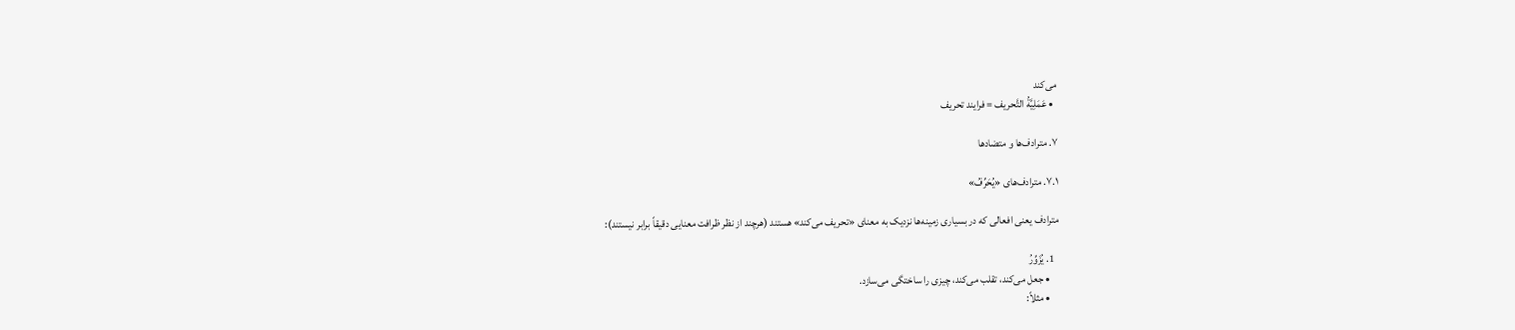می‌کند
  • عَمَلِيَّةُ التَّحريف = فرایند تحریف

۷. مترادف‌ها و متضادها

۷.۱. مترادف‌های «يُحَرِّفُ»

مترادف یعنی افعالی که در بسیاری زمینه‌ها نزدیک به معنای «تحریف می‌کند» هستند (هرچند از نظر ظرافت معنایی دقیقاً برابر نیستند):

  1. يُزَوِّرُ
    • جعل می‌کند، تقلب می‌کند، چیزی را ساختگی می‌سازد.
    • مثلاً: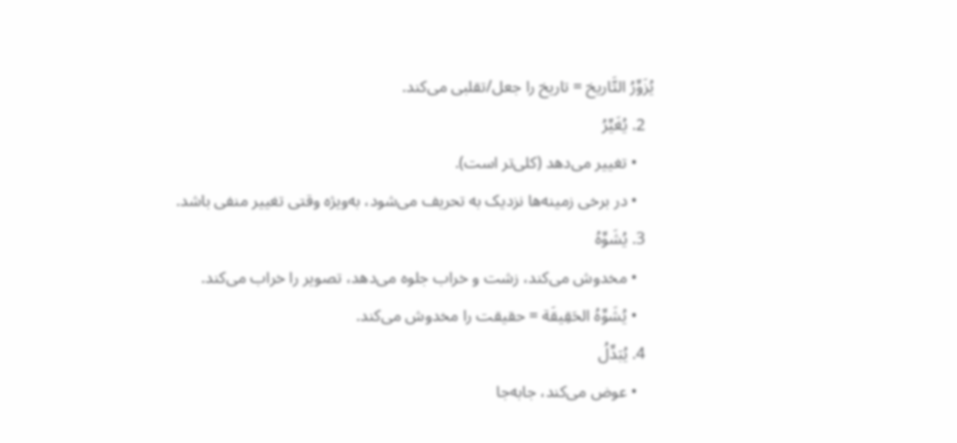يُزَوِّرُ التَّاريخ = تاریخ را جعل/تقلبی می‌کند.
  2. يُغَيِّرُ
    • تغییر می‌دهد (کلی‌تر است).
    • در برخی زمینه‌ها نزدیک به تحریف می‌شود، به‌ویژه وقتی تغییر منفی باشد.
  3. يُشَوِّهُ
    • مخدوش می‌کند، زشت و خراب جلوه می‌دهد، تصویر را خراب می‌کند.
    • يُشَوِّهُ الحَقِيقَة = حقیقت را مخدوش می‌کند.
  4. يُبَدِّلُ
    • عوض می‌کند، جابه‌جا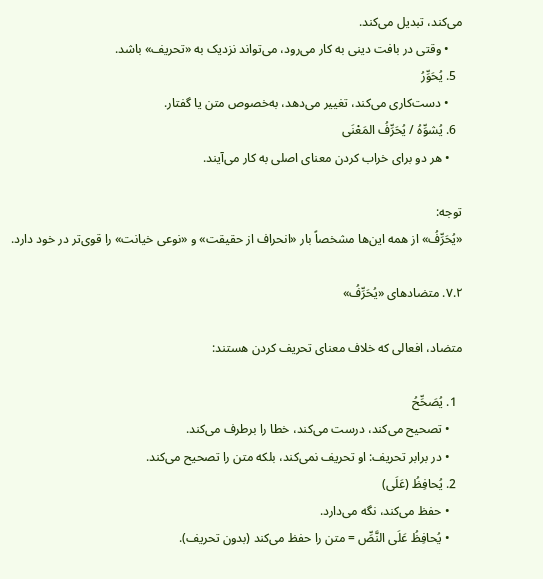می‌کند، تبدیل می‌کند.
    • وقتی در بافت دینی به کار می‌رود، می‌تواند نزدیک به «تحریف» باشد.
  5. يُحَوِّرُ
    • دست‌کاری می‌کند، تغییر می‌دهد، به‌خصوص متن یا گفتار.
  6. يُشوِّهُ / يُحَرِّفُ المَعْنَى
    • هر دو برای خراب کردن معنای اصلی به کار می‌آیند.

توجه:
«يُحَرِّفُ» از همه این‌ها مشخصاً بار «انحراف از حقیقت» و «نوعی خیانت» را قوی‌تر در خود دارد.

۷.۲. متضادهای «يُحَرِّفُ»

متضاد، افعالی که خلاف معنای تحریف کردن هستند:

  1. يُصَحِّحُ
    • تصحیح می‌کند، درست می‌کند، خطا را برطرف می‌کند.
    • در برابر تحریف: او تحریف نمی‌کند، بلکه متن را تصحیح می‌کند.
  2. يُحافِظُ (عَلَى)
    • حفظ می‌کند، نگه می‌دارد.
    • يُحافِظُ عَلَى النَّصِّ = متن را حفظ می‌کند (بدون تحریف).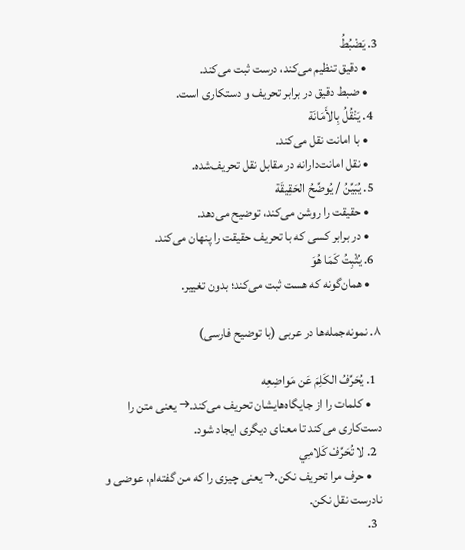3. يَضْبُطُ
    • دقیق تنظیم می‌کند، درست ثبت می‌کند.
    • ضبط دقیق در برابر تحریف و دستکاری است.
  4. يَنْقُلُ بِالأَمَانَة
    • با امانت نقل می‌کند.
    • نقل امانت‌دارانه در مقابل نقل تحریف‌شده.
  5. يُبَيِّنُ / يُوضِّحُ الحَقِيقَة
    • حقیقت را روشن می‌کند، توضیح می‌دهد.
    • در برابر کسی که با تحریف حقیقت را پنهان می‌کند.
  6. يُثْبِتُ كَمَا هُوَ
    • همان‌گونه که هست ثبت می‌کند؛ بدون تغییر.

۸. نمونه‌جمله‌ها در عربی (با توضیح فارسی)

  1. يُحَرِّفُ الكَلِمَ عَن مَواضِعِه
    • کلمات را از جایگاه‌هایشان تحریف می‌کند.→ یعنی متن را دست‌کاری می‌کند تا معنای دیگری ایجاد شود.
  2. لا تُحَرِّفْ كَلامِي
    • حرف مرا تحریف نکن.→ یعنی چیزی را که من گفته‌ام، عوضی و نادرست نقل نکن.
  3.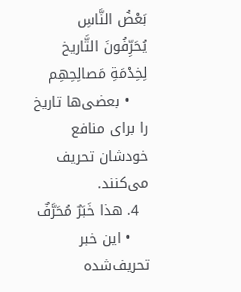بَعْضُ النَّاسِ يُحَرِّفُونَ التَّاريخ لِخِدْمَةِ مَصالِحِهِم
    • بعضی‌ها تاریخ را برای منافع خودشان تحریف می‌کنند.
  4. هذا خَبَرٌ مُحَرَّفٌ
    • این خبر تحریف‌شده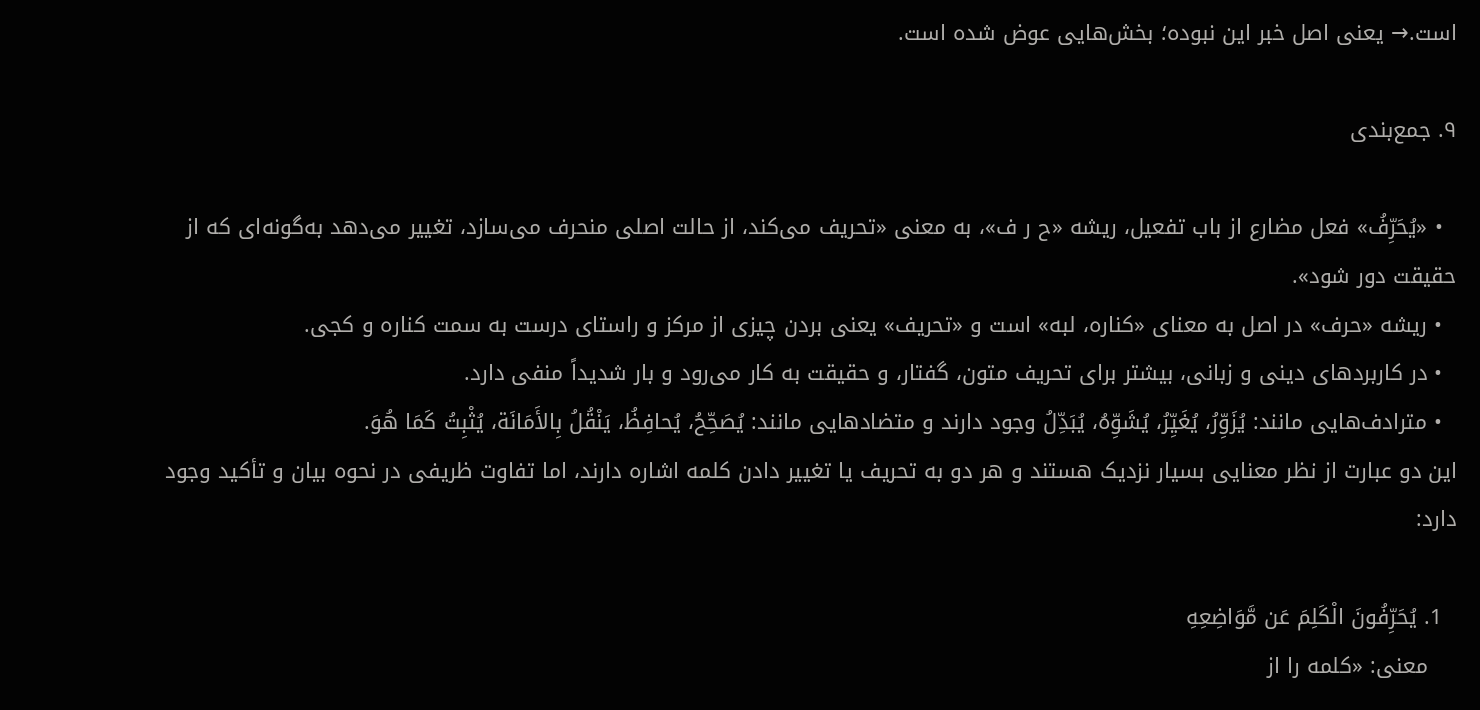است.→ یعنی اصل خبر این نبوده؛ بخش‌هایی عوض شده است.

۹. جمع‌بندی

  • «يُحَرِّفُ» فعل مضارع از باب تفعیل، ریشه «ح ر ف»، به معنی «تحریف می‌کند، از حالت اصلی منحرف می‌سازد، تغییر می‌دهد به‌گونه‌ای که از حقیقت دور شود».
  • ریشه «حرف» در اصل به معنای «کناره، لبه» است و «تحریف» یعنی بردن چیزی از مرکز و راستای درست به سمت کناره و کجی.
  • در کاربردهای دینی و زبانی، بیشتر برای تحریف متون، گفتار، و حقیقت به کار می‌رود و بار شدیداً منفی دارد.
  • مترادف‌هایی مانند: يُزَوِّرُ، يُغَيِّرُ، يُشَوِّهُ، يُبَدِّلُ وجود دارند و متضادهایی مانند: يُصَحِّحُ، يُحافِظُ، يَنْقُلُ بِالأَمَانَة، يُثْبِتُ كَمَا هُوَ.
این دو عبارت از نظر معنایی بسیار نزدیک هستند و هر دو به تحریف یا تغییر دادن کلمه اشاره دارند، اما تفاوت ظریفی در نحوه بیان و تأکید وجود دارد:

  1. يُحَرِّفُونَ الْكَلِمَ عَن مَّوَاضِعِهِ
    معنی: «کلمه را از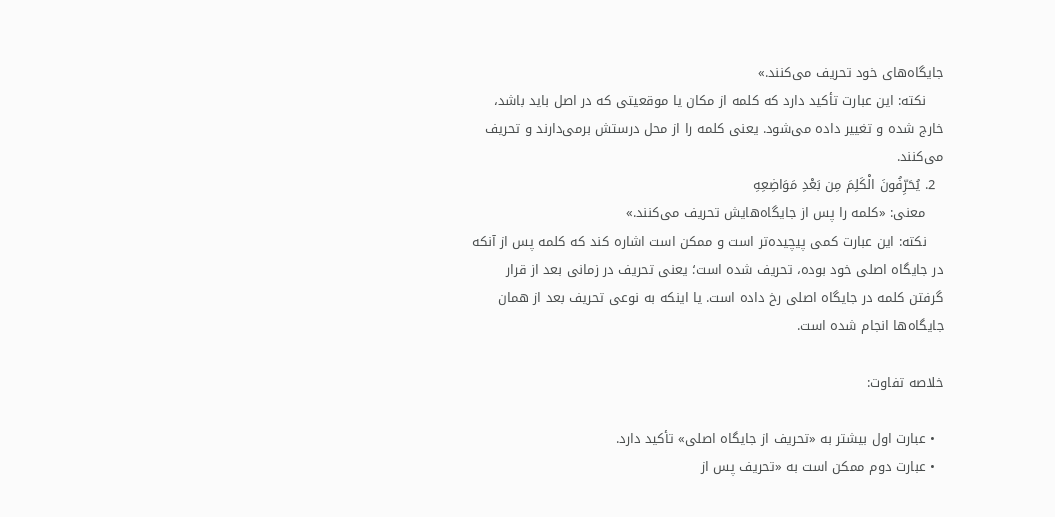جایگاه‌های خود تحریف می‌کنند.»
    نکته: این عبارت تأکید دارد که کلمه از مکان یا موقعیتی که در اصل باید باشد، خارج شده و تغییر داده می‌شود. یعنی کلمه را از محل درستش برمی‌دارند و تحریف می‌کنند.
  2. يُحَرِّفُونَ الْكَلِمَ مِن بَعْدِ مَوَاضِعِهِ
    معنی: «کلمه را پس از جایگاه‌هایش تحریف می‌کنند.»
    نکته: این عبارت کمی پیچیده‌تر است و ممکن است اشاره کند که کلمه پس از آنکه در جایگاه اصلی خود بوده، تحریف شده است؛ یعنی تحریف در زمانی بعد از قرار گرفتن کلمه در جایگاه اصلی رخ داده است. یا اینکه به نوعی تحریف بعد از همان جایگاه‌ها انجام شده است.

خلاصه تفاوت:

  • عبارت اول بیشتر به «تحریف از جایگاه اصلی» تأکید دارد.
  • عبارت دوم ممکن است به «تحریف پس از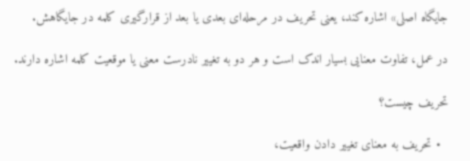جایگاه اصلی» اشاره کند، یعنی تحریف در مرحله‌ای بعدی یا بعد از قرارگیری کلمه در جایگاهش.

در عمل، تفاوت معنایی بسیار اندک است و هر دو به تغییر نادرست معنی یا موقعیت کلمه اشاره دارند.

تحریف چیست؟

  • تحریف به معنای تغییر دادن واقعیت،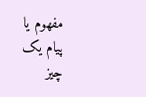مفهوم یا پیام یک چیز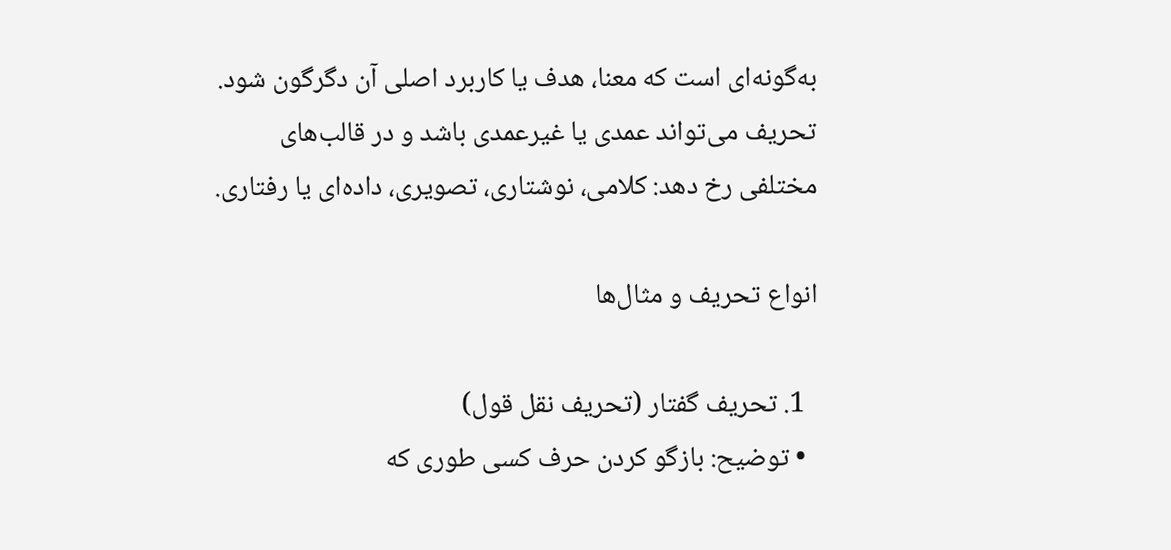به‌گونه‌ای است که معنا، هدف یا کاربرد اصلی آن دگرگون شود. تحریف می‌تواند عمدی یا غیرعمدی باشد و در قالب‌های مختلفی رخ دهد: کلامی، نوشتاری، تصویری، داده‌ای یا رفتاری.

انواع تحریف و مثال‌ها

  1. تحریف گفتار (تحریف نقل قول)
  • توضیح: بازگو کردن حرف کسی طوری که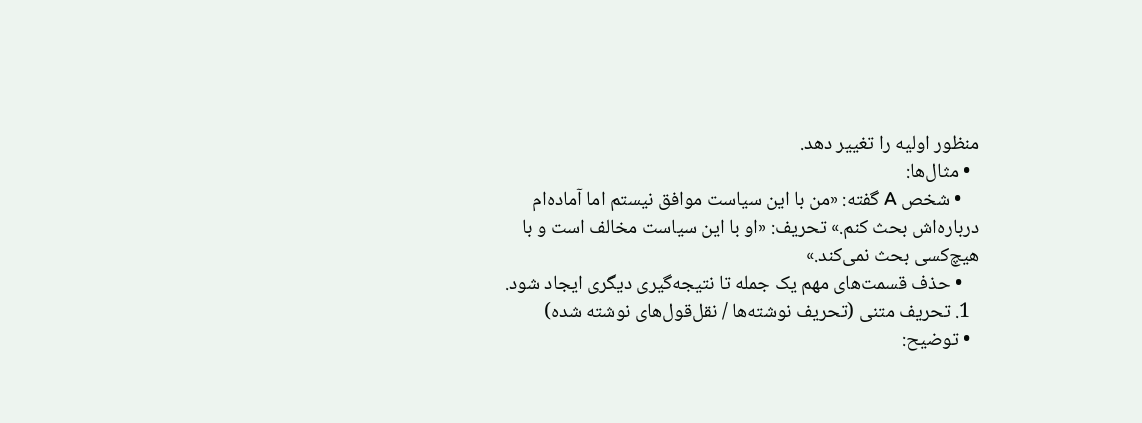منظور اولیه را تغییر دهد.
  • مثال‌ها:
    • شخص A گفته: «من با این سیاست موافق نیستم اما آماده‌ام درباره‌اش بحث کنم.» تحریف: «او با این سیاست مخالف است و با هیچ‌کسی بحث نمی‌کند.»
    • حذف قسمت‌های مهم یک جمله تا نتیجه‌گیری دیگری ایجاد شود.
  1. تحریف متنی (تحریف نوشته‌ها / نقل‌قول‌های نوشته شده)
  • توضیح: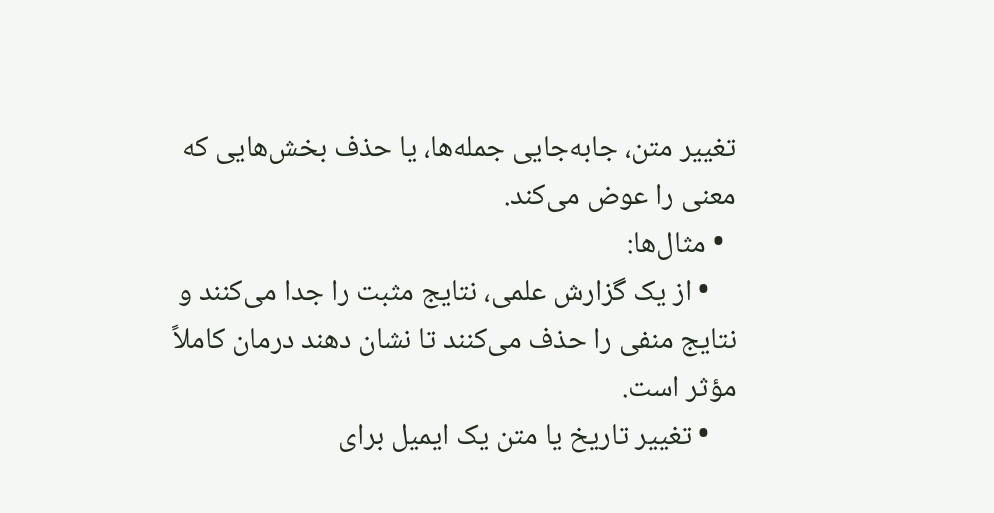تغییر متن، جا‌به‌جایی جمله‌ها، یا حذف بخش‌هایی که معنی را عوض می‌کند.
  • مثال‌ها:
    • از یک گزارش علمی، نتایج مثبت را جدا می‌کنند و نتایج منفی را حذف می‌کنند تا نشان دهند درمان کاملاً مؤثر است.
    • تغییر تاریخ یا متن یک ایمیل برای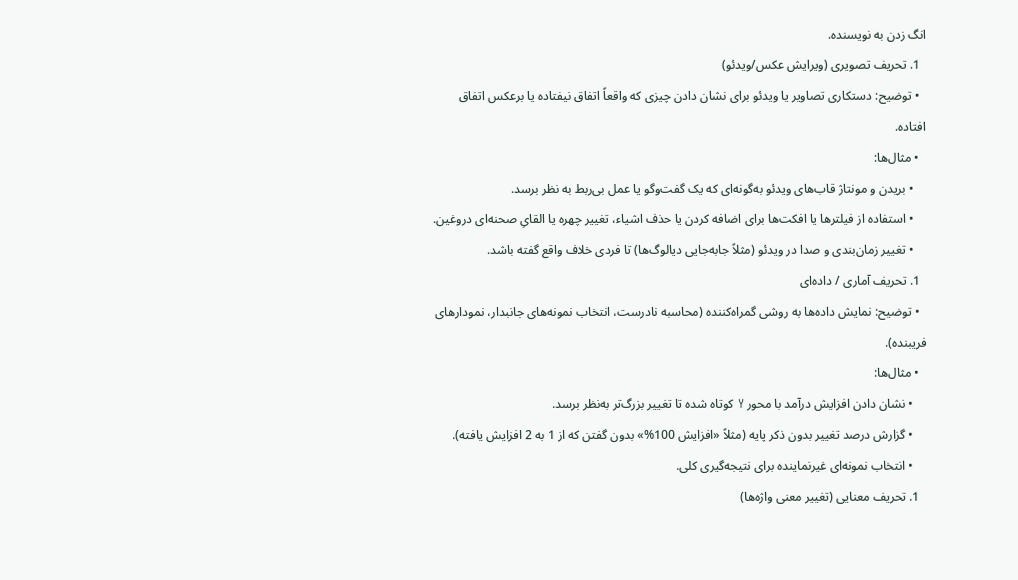انگ زدن به نویسنده.
  1. تحریف تصویری (ویرایش عکس/ویدئو)
  • توضیح: دستکاری تصاویر یا ویدئو برای نشان دادن چیزی که واقعاً اتفاق نیفتاده یا برعکس اتفاق افتاده.
  • مثال‌ها:
    • بریدن و مونتاژ قاب‌های ویدئو به‌گونه‌ای که یک گفت‌وگو یا عمل بی‌ربط به نظر برسد.
    • استفاده از فیلترها یا افکت‌ها برای اضافه کردن یا حذف اشیاء، تغییر چهره یا القایِ صحنه‌ای دروغین.
    • تغییر زمان‌بندی و صدا در ویدئو (مثلاً جا‌به‌جایی دیالوگ‌ها) تا فردی خلاف واقع گفته باشد.
  1. تحریف آماری / داده‌ای
  • توضیح: نمایش داده‌ها به روشی گمراه‌کننده (محاسبه نادرست، انتخاب نمونه‌های جانبدار، نمودارهای فریبنده).
  • مثال‌ها:
    • نشان دادن افزایش درآمد با محور Y کوتاه شده تا تغییر بزرگ‌تر به‌نظر برسد.
    • گزارش درصد تغییر بدون ذکر پایه (مثلاً «افزایش 100%» بدون گفتن که از 1 به 2 افزایش یافته).
    • انتخاب نمونه‌ای غیرنماینده برای نتیجه‌گیری کلی.
  1. تحریف معنایی (تغییر معنی واژه‌ها)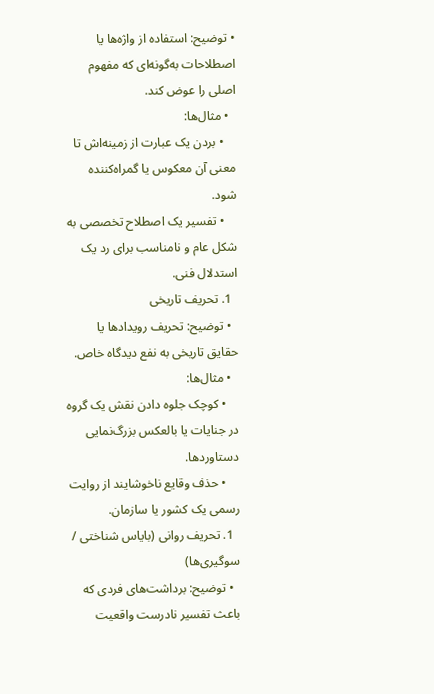• توضیح: استفاده از واژه‌ها یا اصطلاحات به‌گونه‌ای که مفهوم اصلی را عوض کند.
  • مثال‌ها:
    • بردن یک عبارت از زمینه‌اش تا معنی آن معکوس یا گمراه‌کننده شود.
    • تفسیر یک اصطلاح تخصصی به شکل عام و نامناسب برای رد یک استدلال فنی.
  1. تحریف تاریخی
  • توضیح: تحریف رویدادها یا حقایق تاریخی به نفع دیدگاه خاص.
  • مثال‌ها:
    • کوچک جلوه دادن نقش یک گروه در جنایات یا بالعکس بزرگ‌نمایی دستاوردها.
    • حذف وقایع ناخوشایند از روایت رسمی یک کشور یا سازمان.
  1. تحریف روانی (بایاس شناختی / سوگیری‌ها)
  • توضیح: برداشت‌های فردی که باعث تفسیر نادرست واقعیت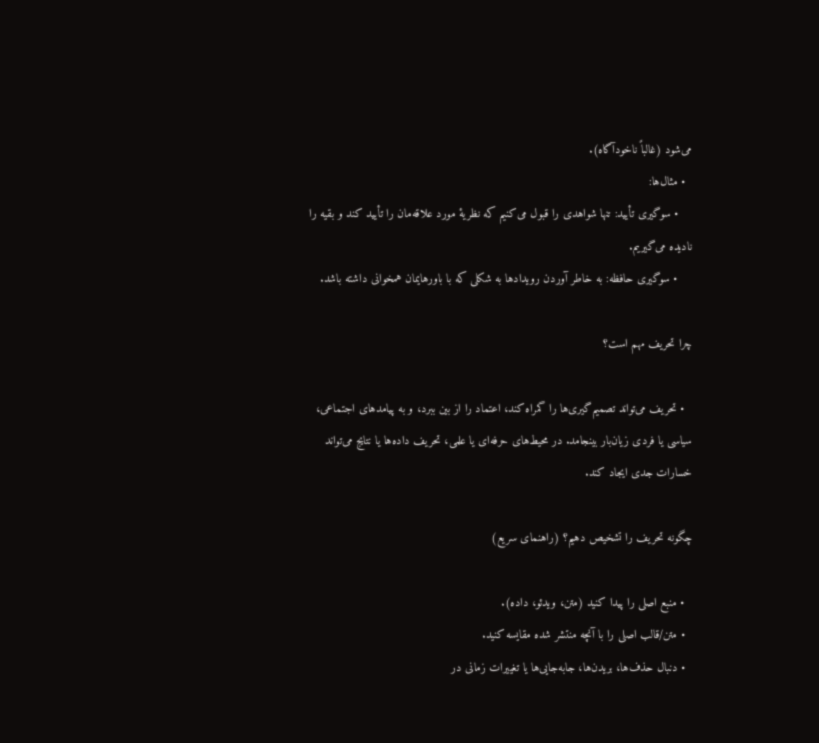می‌شود (غالباً ناخودآگاه).
  • مثال‌ها:
    • سوگیری تأیید: تنها شواهدی را قبول می‌کنیم که نظریهٔ مورد علاقه‌مان را تأیید کند و بقیه را نادیده می‌گیریم.
    • سوگیری حافظه: به خاطر آوردن رویدادها به شکلی که با باورهایمان همخوانی داشته باشد.

چرا تحریف مهم است؟

  • تحریف می‌تواند تصمیم‌گیری‌ها را گمراه کند، اعتماد را از بین ببرد، و به پیامدهای اجتماعی، سیاسی یا فردی زیان‌بار بینجامد. در محیط‌های حرفه‌ای یا علمی، تحریف داده‌ها یا نتایج می‌تواند خسارات جدی ایجاد کند.

چگونه تحریف را تشخیص دهیم؟ (راهنمای سریع)

  • منبع اصلی را پیدا کنید (متن، ویدئو، داده).
  • متن/قالب اصلی را با آنچه منتشر شده مقایسه کنید.
  • دنبال حذف‌ها، بریدن‌ها، جا‌به‌جایی‌ها یا تغییرات زمانی در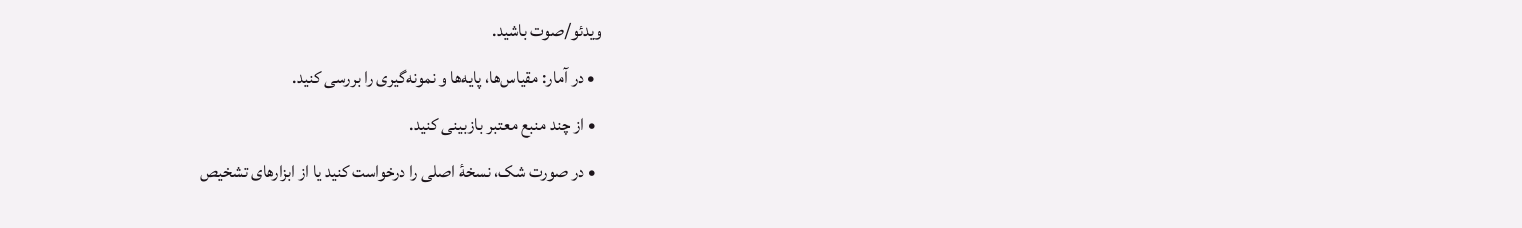ویدئو/صوت باشید.
  • در آمار: مقیاس‌ها، پایه‌ها و نمونه‌گیری را بررسی کنید.
  • از چند منبع معتبر بازبینی کنید.
  • در صورت شک، نسخهٔ اصلی را درخواست کنید یا از ابزارهای تشخیص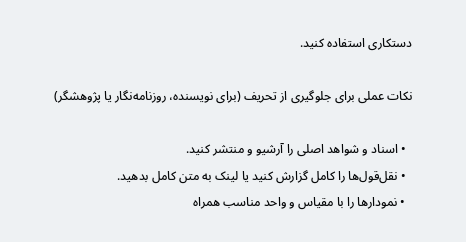دستکاری استفاده کنید.

نکات عملی برای جلوگیری از تحریف (برای نویسنده، روزنامه‌نگار یا پژوهشگر)

  • اسناد و شواهد اصلی را آرشیو و منتشر کنید.
  • نقل‌قول‌ها را کامل گزارش کنید یا لینک به متن کامل بدهید.
  • نمودارها را با مقیاس و واحد مناسب همراه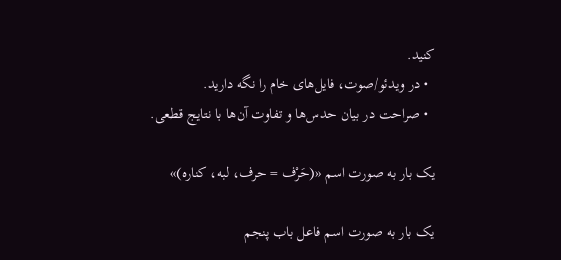کنید.
  • در ویدئو/صوت، فایل‌های خام را نگه دارید.
  • صراحت در بیان حدس‌ها و تفاوت آن‌ها با نتایج قطعی.

یک بار به صورت اسم «(حَرْف = حرف، لبه، کناره)»

یک بار به صورت اسم فاعل باب پنجم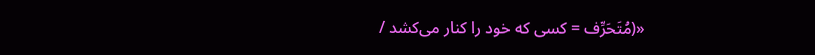«(مُتَحَرِّف = کسی که خود را کنار می‌کشد /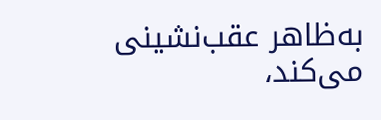به‌ظاهر عقب‌نشینی می‌کند،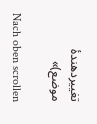تغییردهندهٔ موضع)»

Nach oben scrollen